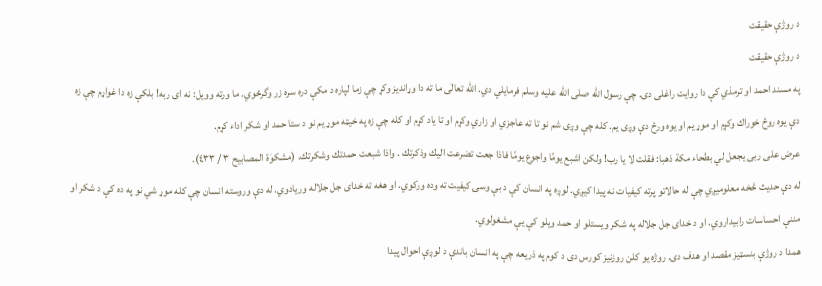د روژې حقيقت
د روژې حقيقت
په مسند احمد او ترمذي کې دا روايت راغلى دى. چې رسول الله صلى الله عليه وسلم فرمايلي دي. الله تعالٰى ما ته دا وړانديز وکړ چې زما لپاره د مکې دره سره زر وگرځوي. ما ورته وويل: نه اى ربه! بلکې زه دا غواړم چې زه دې يوه روځ خوراك وکړم او موړ يم او يوه ورځ دې وږى يم. کله چې وږى شم نو تا ته عاجزي او زاري وکړم او تا ياد کړم او کله چې زه په خيټه موړ يم نو د ستا حمد او شکر اداء کړم.
عرض على ربى يجعل لي بطحاء مکة ذهبا: فقلت لا يا رب! ولکن اشبع يومًا واجوع يومًا فاذا جعت تضرعت اليك وذکرتك . واذا شبعت حمدتك وشکرتك. (مشکوٰة المصابيح ٣ / ٤٣٣).
له دې حديث څخه معلوميږي چې له حالاتو پرته کيفيات نه پيدا کيږي. لوږه په انسان کې د بې وسۍ کيفيت ته وده ورکوي. او هغه ته خداى جل جلاله وريادوي. له دې وروسته انسان چې کله موړ شي نو په ده کې د شکر او مننې احساسات رابيداروي. او د خداى جل جلاله په شکر ويستلو او حمد ويلو کې يې مشغولوي.
همدا د روژې بنسټيز مقصد او هدف دى. روژه يو کلن روزنيز کورس دى د کوم په ذريعه چې په انسان باندې د لوږې احوال پيدا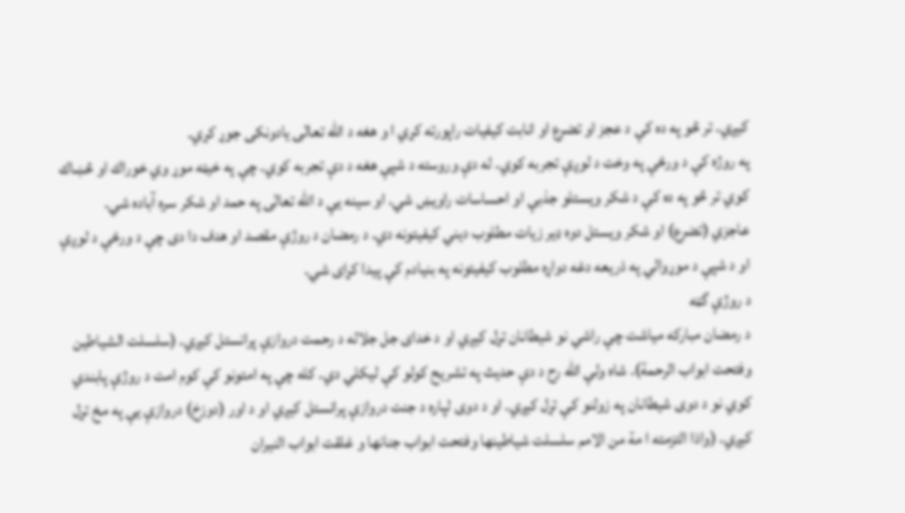کيږي. تر څو په ده کې د عجز او تضرع او انابت کيفيات راپورته کړي ا و هغه د الله تعالٰى يادونکى جوړ کړي.
په روژه کې د ورځې په وخت د لوږې تجربه کوي. له دې وروسته د شپې هغه د دې تجربه کوي. چې په خيټه موړ وي خوراك او څښاك کوي تر څو په ده کې د شکر ويستلو جذبې او احساسات راويښ شي. او سينه يې د الله تعالٰى په حمد او شکر سره آباده شي.
عاجزي (تضرع) او شکر ويستل دوه ډير زيات مطلوب ديني کيفيتونه دي. د رمضان د روژې مقصد او هدف دا دى چې د ورځې د لوږې او د شپې د موړوالي په ذريعه دغه دواړه مطلوب کيفيتونه په بنيادم کې پيدا کړاى شي.
د روژې گټه
د رمضان مبارکه مياشت چې راشي نو شيطانان تړل کيږي او د خداى جل جلاله د رحمت دروازې پرانستل کيږي. (سلسلت الشياطين وفتحت ابواب الرحمة). شاه ولې الله رح د دې حديث په تشريح کولو کې ليکلي دي. کله چې په امتونو کې کوم امت د روژې پابندي کوي نو د دوى شيطانان په زولنو کې تړل کيږي. او د دوى لپاره د جنت دروازې پرانستل کيږي او د اور (دوزخ) دروازې يې په مخ تړل کيږي. (واذا التزمته ا مة من الامم سلسلت شياطينها وفتحت ابواب جنانها و غلقت ابواب النيران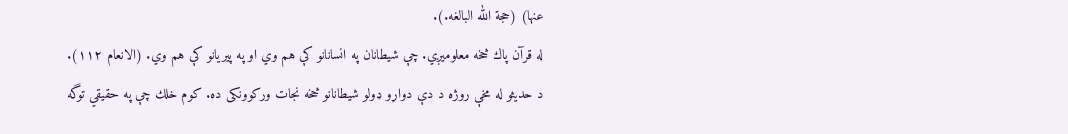عنها) (حجة الله البالغه.).
له قرآن پاك څخه معلوميږي. چې شيطانان په انسانانو کې هم وي او په پيريانو کې هم وي. (الانعام ١١٢).
د حديثو له مخې روژه د دې دواړو ډولو شيطانانو څخه نجات ورکوونکى ده. کوم خلك چې په حقيقي توگه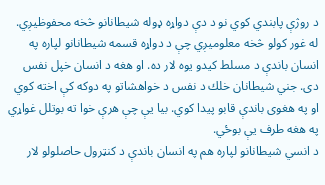د روژې پابندي کوي نو د دې دواړه ډوله شيطانانو څخه محفوظيږي.
له غور کولو څخه معلوميږي چې د دواړه قسمه شيطانانو لپاره په انسان باندې د مسلط کيدو يوه لار ده. او هغه د انسان خپل نفس دى. جني شيطانان خلك د نفس د خواهشاتو په دوکه کې اخته کوي او په هغوى باندې قابو پيدا کوي. بيا يې چې هرې خوا ته بوتلل غواړي په هغه طرف يې بوځي.
د انسي شيطانانو لپاره هم په انسان باندې د کنټرول حاصلولو لار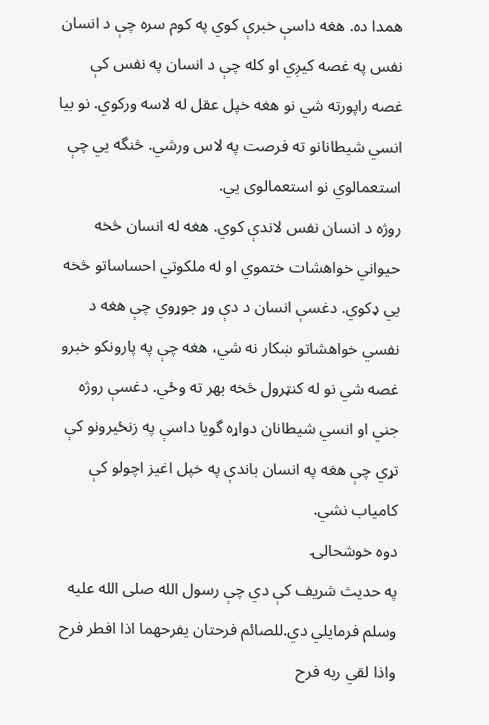همدا ده. هغه داسې خبرې کوي په کوم سره چې د انسان نفس په غصه کيږي او کله چې د انسان په نفس کې غصه راپورته شي نو هغه خپل عقل له لاسه ورکوي. نو بيا انسي شيطانانو ته فرصت په لاس ورشي. څنگه يي چې استعمالوي نو استعمالوى يي.
روژه د انسان نفس لاندې کوي. هغه له انسان څخه حيواني خواهشات ختموي او له ملکوتي احساساتو څخه يي ډکوي. دغسې انسان د دې وړ جوړوي چې هغه د نفسي خواهشاتو ښکار نه شي، هغه چې په پارونکو خبرو غصه شي نو له کنټرول څخه بهر ته وځي. دغسې روژه جني او انسي شيطانان دواړه گويا داسې په زنځيرونو کې تړي چې هغه په انسان باندې په خپل اغيز اچولو کې کامياب نشي.
دوه خوشحالۍ
په حديث شريف کې دي چې رسول الله صلى الله عليه وسلم فرمايلي دي.للصائم فرحتان يفرحهما اذا افطر فرح واذا لقي ربه فرح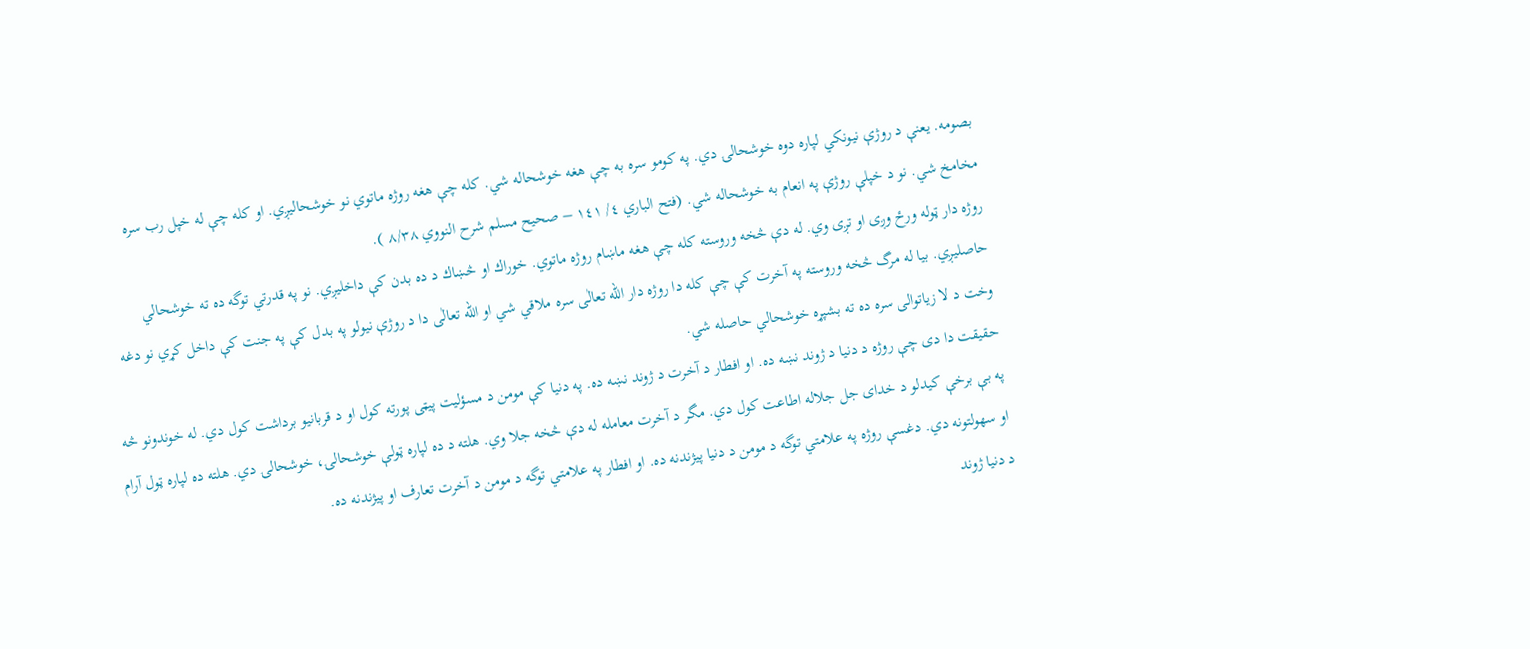بصومه. يعنې د روژې نيونکي لپاره دوه خوشحالۍ دي. په کومو سره به چې هغه خوشحاله شي. کله چې هغه روژه ماتوي نو خوشحاليږي. او کله چې له خپل رب سره مخامخ شي. نو د خپلې روژې په انعام به خوشحاله شي. (فتح الباري ٤/ ١٤١ – صحيح مسلم شرح النووي ٨/٣٨ ).
روژه دار ټوله ورځ وږى او تږى وي. له دې څخه وروسته کله چې هغه ماښام روژه ماتوي. خوراك او څښاك د ده بدن کې داخليږي. نو په قدرتي توگه ده ته خوشحالي حاصليږي. بيا له مرگ څخه وروسته په آخرت کې چې کله دا روژه دار الله تعالٰى سره ملاقي شي او الله تعالٰى دا د روژې نيولو په بدل کې په جنت کې داخل کړي نو دغه وخت د لا زياتوالى سره ده ته بشپړه خوشحالي حاصله شي.
حقيقت دا دى چې روژه د دنيا د ژوند نښه ده. او افطار د آخرت د ژوند نښه ده. په دنيا کې مومن د مسؤليت پيټى پورته کول او د قربانيو برداشت کول دي. له خوندونو څه په بې برخې کيدلو د خداى جل جلاله اطاعت کول دي. مگر د آخرت معامله له دې څخه جلا وي. هلته د ده لپاره ټولې خوشحالۍ، خوشحالۍ دي. هلته ده لپاره ټول آرام او سهولتونه دي. دغسې روژه په علامتي توگه د مومن د دنيا پيژندنه ده. او افطار په علامتي توگه د مومن د آخرت تعارف او پيژندنه ده.
د دنيا ژوند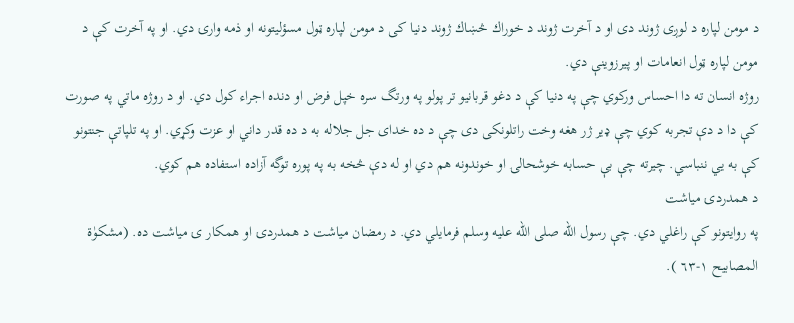د مومن لپاره د لوږى ژوند دى او د آخرت ژوند د خوراك څښاك ژوند دنيا کى د مومن لپاره ټول مسؤليتونه او ذمه وارۍ دي. او په آخرت کې د مومن لپاره ټول انعامات او پيرزوينې دي.
روژه انسان ته دا احساس ورکوي چې په دنيا کې د دغو قربانيو تر پولو په ورتگ سره خپل فرض او دنده اجراء کول دي. او د روژه ماتي په صورت کې دا د دې تجربه کوي چې ډير ژر هغه وخت راتلونکى دى چې د ده خداى جل جلاله به د ده قدر داني او عزت وکړي. او په تلپاتې جنتونو کې به يي ننباسي. چيرته چې بې حسابه خوشحالۍ او خوندونه هم دي او له دې څخه به په پوره توگه آزاده استفاده هم کوي.
د همدردۍ مياشت
په روايتونو کې راغلي دي. چې رسول الله صلى الله عليه وسلم فرمايلي دي. د رمضان مياشت د همدردۍ او همکار ۍ مياشت ده. (مشکوٰة المصابيح ١-٦٣ ).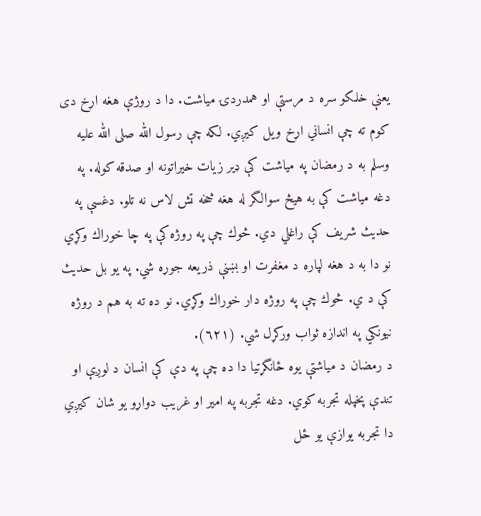يعنې خلکو سره د مرستې او همدردۍ مياشت. دا د روژې هغه اړخ دى کوم ته چې انساني اړخ ويل کيږي. لکه چې رسول الله صلى الله عليه وسلم به د رمضان په مياشت کې ډير زيات خيراتونه او صدقه کوله. په دغه مياشت کې به هيڅ سوالگر له هغه څخه تش لاس نه تلو. دغسې په حديث شريف کې راغلي دي. څوك چې په روژه کې په چا خوراك وکړي نو دا به د هغه لپاره د مغفرت او بښنې ذريعه جوړه شي. په يو بل حديث کې د ي. څوك چې په روژه دار خوراك وکړي. نو ده ته به هم د روژه نيونکي په اندازه ثواب ورکړل شي. (٦٢١).
د رمضان د مياشتې يوه ځانگړتيا دا ده چې په دې کې انسان د لوږې او تندې پخپله تجربه کوي. دغه تجربه په امير او غريب دواړو يو شان کيږي دا تجربه يوازې يو ځل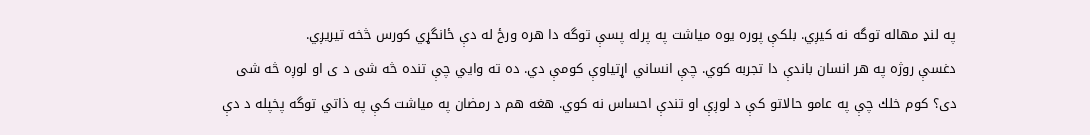په لنډ مهاله توگه نه کيږي. بلکې پوره يوه مياشت په پرله پسې توگه دا هره ورځ له دې ځانگړي کورس څخه تيريږي.
دغسې روژه په هر انسان باندې دا تجربه کوي. چې انساني اړتياوې کومې دي. ده ته وايي چې تنده څه شى د ى او لوږه څه شى دى؟ کوم خلك چې په عامو حالاتو کې د لوږې او تندې احساس نه کوي. هغه هم د رمضان په مياشت کې په ذاتي توگه پخپله د دې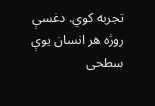تجربه کوي. دغسې روژه هر انسان يوې سطحى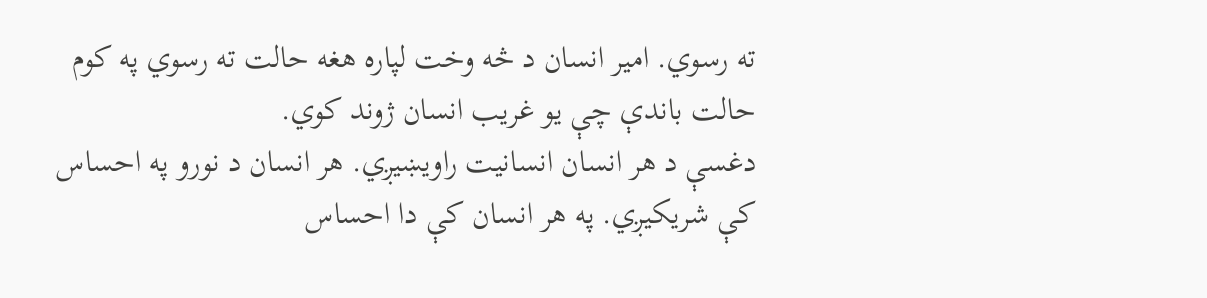ته رسوي. امير انسان د څه وخت لپاره هغه حالت ته رسوي په کوم حالت باندې چې يو غريب انسان ژوند کوي.
دغسې د هر انسان انسانيت راويښيږي. هر انسان د نورو په احساس کې شريکيږي. په هر انسان کې دا احساس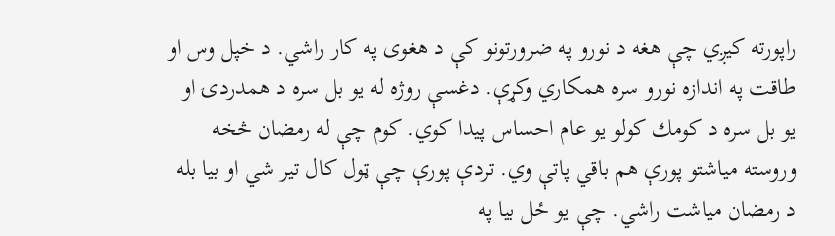راپورته کيږي چې هغه د نورو په ضرورتونو کې د هغوى په کار راشي. د خپل وس او طاقت په اندازه نورو سره همکاري وکړې. دغسې روژه له يو بل سره د همدردۍ او يو بل سره د کومك کولو يو عام احساس پيدا کوي. کوم چې له رمضان څخه وروسته مياشتو پورې هم باقي پاتې وي. تردې پورې چې ټول کال تير شي او بيا بله د رمضان مياشت راشي. چې يو ځل بيا په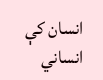انسان کې انساني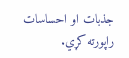جذبات او احساسات راپورته کړي.